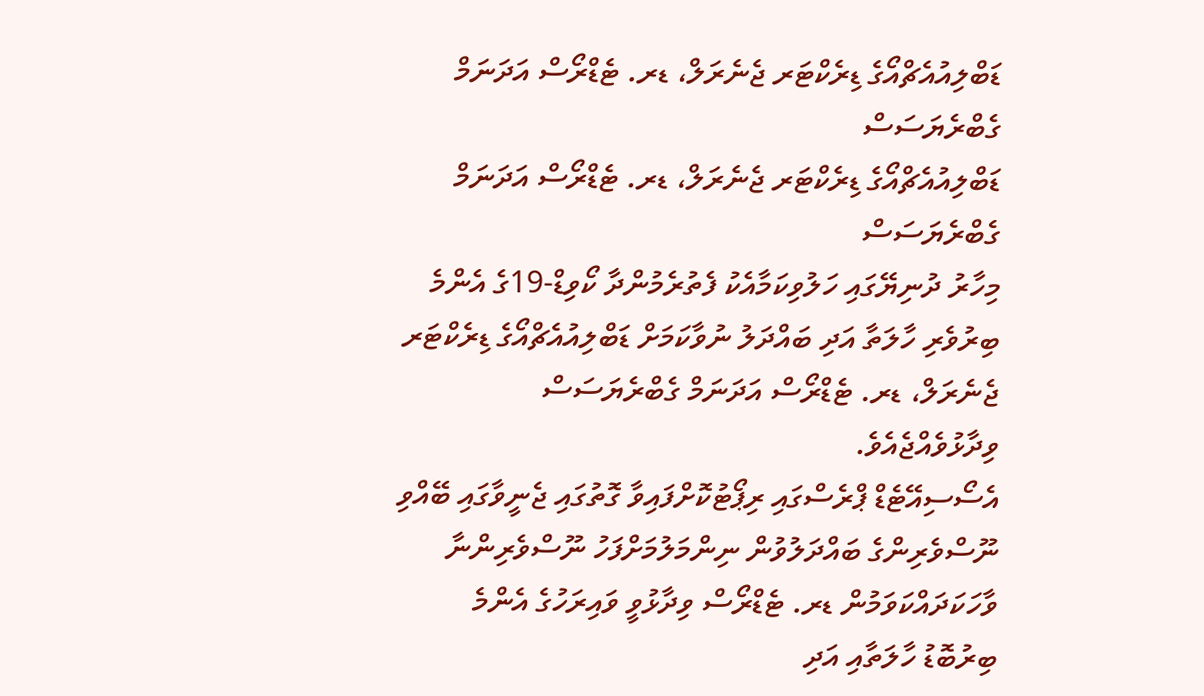ޑަބްލިއުއެޗްއޯގެ ޑިރެކްޓަރ ޖެނެރަލް، ޑރ. ޓެޑްރޯސް އަދަނަމް ގެބްރެޔަސަސް
ޑަބްލިއުއެޗްއޯގެ ޑިރެކްޓަރ ޖެނެރަލް، ޑރ. ޓެޑްރޯސް އަދަނަމް ގެބްރެޔަސަސް
މިހާރު ދުނިޔޭގައި ހަލުވިކަމާއެކު ފެތުރެމުންދާ ކޯވިޑް-19ގެ އެންމެ ބިރުވެރި ހާލަތާ އަދި ބައްދަލު ނުވާކަމަށް ޑަބްލިއުއެޗްއޯގެ ޑިރެކްޓަރ ޖެނެރަލް، ޑރ. ޓެޑްރޯސް އަދަނަމް ގެބްރެޔަސަސް ވިދާޅުވެއްޖެއެވެ.
އެސޯސިއޭޓެޑް ޕްރެސްގައި ރިޕޯޓުކޮށްފައިވާ ގޮތުގައި ޖެނީވާގައި ބޭއްވި ނޫސްވެރިންގެ ބައްދަލުވުން ނިންމަލުމަށްފަހު ނޫސްވެރިންނާ ވާހަކަދައްކަވަމުން ޑރ. ޓެޑްރޯސް ވިދާޅުވީ ވައިރަހުގެ އެންމެ ބިރުބޮޑު ހާލަތާއި އަދި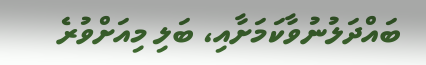ބައްދަލުނުވާކަމަށާއި، ބަލި މިއަށްވުރެ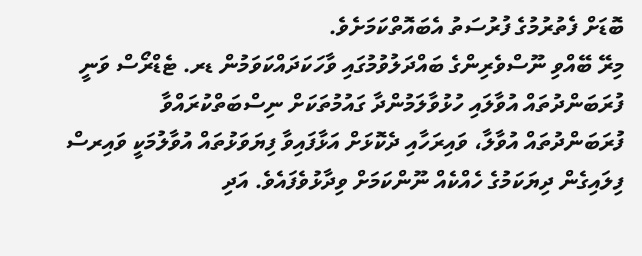ބޮޑަށް ފެތުރުމުގެ ފުރުސަތު އެބައޮތްކަމަށެވެ.
މިރޭ ބޭއްވި ނޫސްވެރިންގެ ބައްދަލުވުމުގައި ވާހަކަދައްކަވަމުން ޑރ. ޓެޑްރޯސް ވަނީ ފުރަބަންދުތައް އުވާލައި ހުޅުވާލަމުންދާ ގައުމުތަކަށް ނިސްބަތްކުރައްވާ ފުރަބަންދުތައް އުވާލާ، ވައިރަހާއި ދެކޮޅަށް އަޅާފައިވާ ފިޔަވަޅުތައް އުވާލުމަކީ ވައިރސް ފިލައިގެން ދިޔަކަމުގެ ހެއްކެއް ނޫންކަމަށް ވިދާޅުވެފައެވެ. އަދި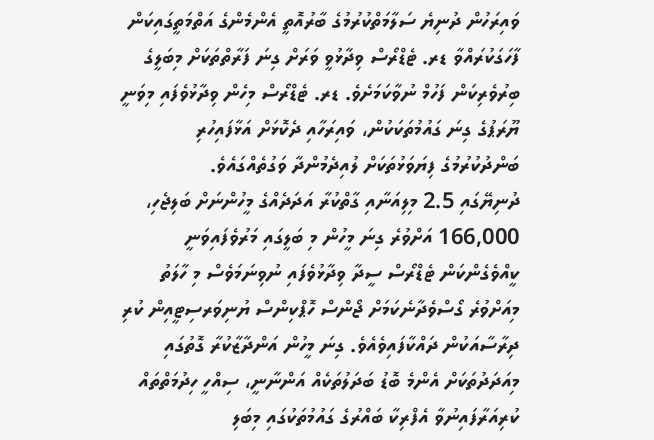ވައިރަހުން ދުނިޔެ ސަލާމަތްކުރުމުގެ ބާރުއޮތީ އެންމެންގެ އަތްމަތީގައިކަން ފާހަގަކުރައްވާ ޑރ. ޓެޑްރޯސް ވިދާޅުވީ ވަރަށް ގިނަ ފަރާތްތަކަށް މިބަލީގެ ބިރުވެރިކަން ފަހުމް ނުވާކަމަށެވެ. ޑރ. ޓެޑްރޯސް މިހެން ވިދާޅުވެފައި މިވަނީ ޔޫރަޕުގެ ގިނަ ގައުމުތަކަކުން، ވައިރަހާއި ދެކޮޅަށް އަޅާފައިހުރި ބަންދުކުރުމުގެ ފިޔަވަޅުތަކަށް ލުއިދެމުންދާ ވަގުތެއްގައެވެ.
ދުނިޔޭގައި 2.5 މިލިއަނާއި ގާތްކުރާ އަދަދެއްގެ މީހުންނަށް ބަލިޖެހި، 166,000 އަށްވުރެ ގިނަ މީހުން މި ބަލީގައި މަރުވެފައިވަނީ ކީއްވެގެންކަން ޓެޑްރޯސް ސީދާ ވިދާޅުވެފައި ނުވިނަމަވެސް މި ހާލަތު މިއަށްވުރެ ގޯސްވެދާނެކަމަށް ޖޯންސް ހޮޕްކިންސް ޔުނިވަރސިޓީއިން ކުރި ދިރާސާއަކުން ދައްކާފައިވެއެވެ. ގިނަ މީހުން އަންދާޒާކުރާ ގޮތުގައި މިއަދަދުތަކަށް އެންމެ ބޮޑު ބަދަލުތަކެއް އަންނާނީ، ސިއްހީ ހިދުމަތްތައް ކުރިއަރާފައިނުވާ އެފްރިކާ ބައްރުގެ ގައުމުތަކުގައި މިބަލި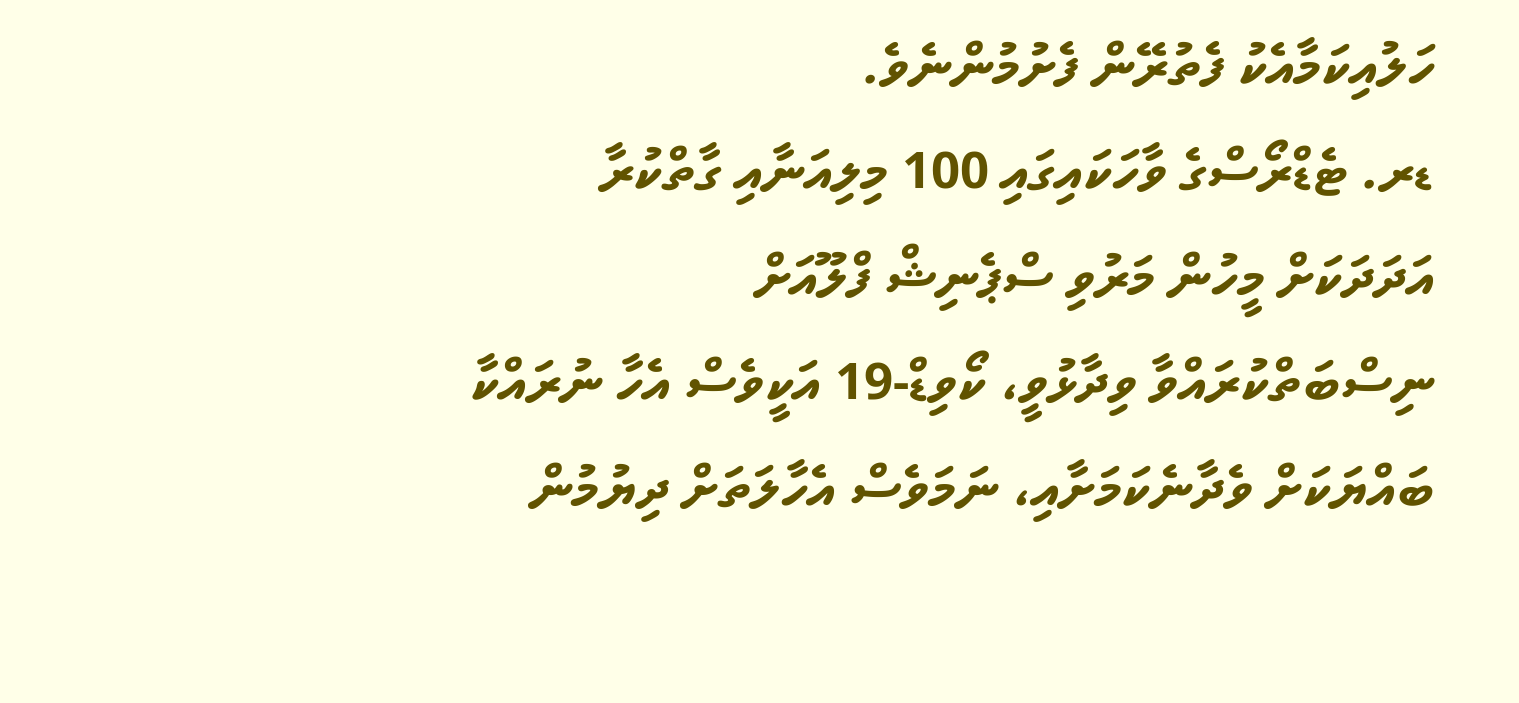ހަލުއިކަމާއެކު ފެތުރޭން ފެށުމުންނެވެ.
ޑރ. ޓެޑްރޯސްގެ ވާހަކައިގައި 100 މިލިއަނާއި ގާތްކުރާ އަދަދަކަށް މީހުން މަރުވި ސްޕެނިޝް ފްލޫއަށް ނިސްބަތްކުރައްވާ ވިދާޅުވީ، ކޯވިޑް-19 އަކީވެސް އެހާ ނުރައްކާ ބައްޔަކަށް ވެދާނެކަމަށާއި، ނަމަވެސް އެހާލަތަށް ދިޔުމުން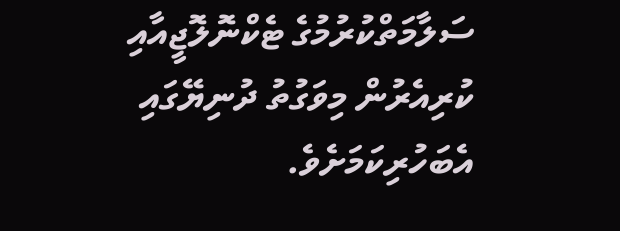ސަލާމަތްކުރުމުގެ ޓެކްނޮލޮޖީއާއި ކުރިއެރުން މިވަގުތު ދުނިޔޭގައި އެބަހުރިކަމަށެވެ.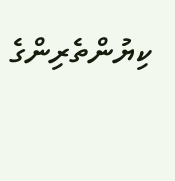ކިޔުންތެރިންގެ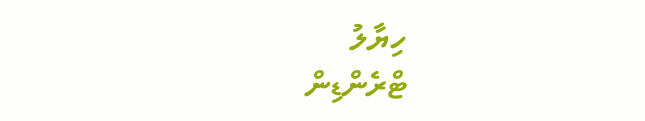ހިޔާލު
ޓްރެންޑިން